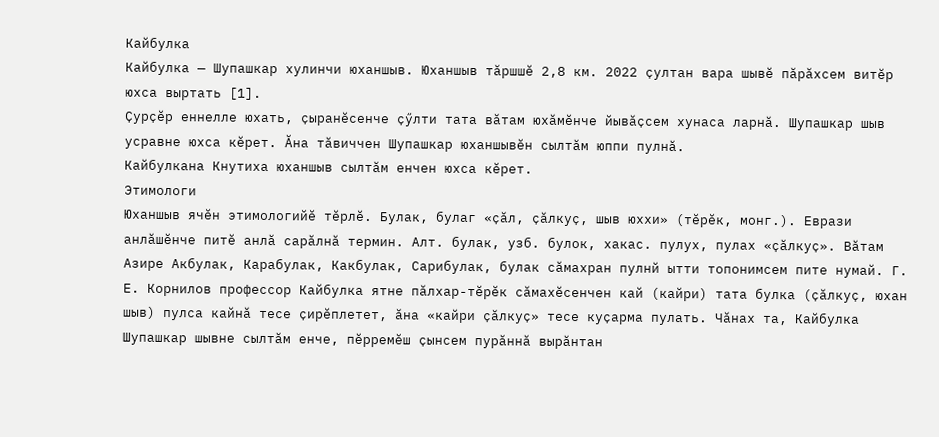Кайбулка
Кайбулка — Шупашкар хулинчи юханшыв. Юханшыв тӑршшӗ 2,8 км. 2022 ҫултан вара шывӗ пӑрӑхсем витӗр юхса выртать [1].
Ҫурҫӗр еннелле юхать, ҫыранӗсенче ҫӳлти тата вӑтам юхӑмӗнче йывӑҫсем хунаса ларнӑ. Шупашкар шыв усравне юхса кӗрет. Ӑна тӑвиччен Шупашкар юханшывӗн сылтӑм юппи пулнӑ.
Кайбулкана Кнутиха юханшыв сылтӑм енчен юхса кӗрет.
Этимологи
Юханшыв ячӗн этимологийӗ тӗрлӗ. Булак, булаг «ҫӑл, ҫӑлкуҫ, шыв юххи» (тӗрӗк, монг.). Еврази анлӑшӗнче питӗ анлӑ сарӑлнӑ термин. Алт. булак, узб. булок, хакас. пулух, пулах «ҫӑлкуҫ». Вӑтам Азире Акбулак, Карабулак, Какбулак, Сарибулак, булак сӑмахран пулнй ытти топонимсем пите нумай. Г. Е. Корнилов профессор Кайбулка ятне пӑлхар-тӗрӗк сӑмахӗсенчен кай (кайри) тата булка (ҫӑлкуҫ, юхан шыв) пулса кайнӑ тесе ҫирӗплетет, ӑна «кайри ҫӑлкуҫ» тесе куҫарма пулать. Чӑнах та, Кайбулка Шупашкар шывне сылтӑм енче, пӗрремӗш ҫынсем пурӑннӑ вырӑнтан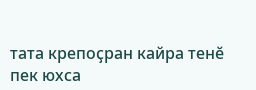тата крепоҫран кайра тенӗ пек юхса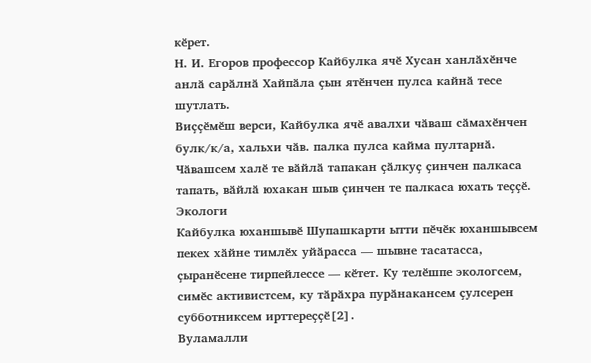кӗрет.
Н. И. Егоров профессор Кайбулка ячӗ Хусан ханлӑхӗнче анлӑ сарӑлнӑ Хайпӑла ҫын ятӗнчен пулса кайнӑ тесе шутлать.
Виҫҫӗмӗш верси, Кайбулка ячӗ авалхи чӑваш сӑмахӗнчен булк/к/а, хальхи чӑв. палка пулса кайма пултарнӑ. Чӑвашсем халӗ те вӑйлӑ тапакан ҫӑлкуҫ ҫинчен палкаса тапать, вӑйлӑ юхакан шыв ҫинчен те палкаса юхать теҫҫӗ.
Экологи
Кайбулка юханшывӗ Шупашкарти ытти пӗчӗк юханшывсем пекех хӑйне тимлӗх уйӑрасса — шывне тасатасса, ҫыранӗсене тирпейлессе — кӗтет. Ку телӗшпе экологсем, симӗс активистсем, ку тӑрӑхра пурӑнакансем ҫулсерен субботниксем ирттереҫҫӗ[2].
Вуламалли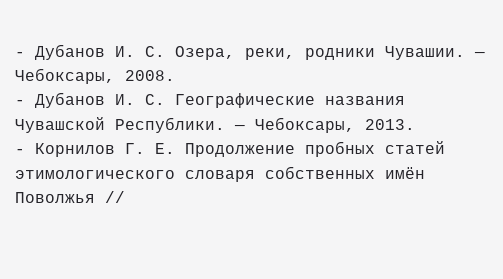- Дубанов И. С. Озера, реки, родники Чувашии. — Чебоксары, 2008.
- Дубанов И. С. Географические названия Чувашской Республики. — Чебоксары, 2013.
- Корнилов Г. Е. Продолжение пробных статей этимологического словаря собственных имён Поволжья //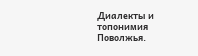Диалекты и топонимия Поволжья.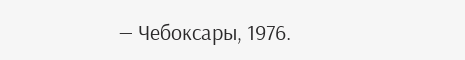— Чебоксары, 1976.